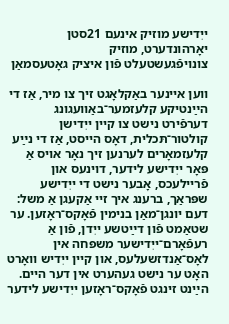ייִדישע מוזיק אינעם 21סטן יאָרהונדערט, מוזיק
צונויפֿגעשטעלט פֿון איציק גאָטעסמאַן

ווען איינער באַקלאָגט זיך צו מיר, אַז די הײַנטיקע קלעזמער־באַוועגונג דערפֿירט נישט צו קיין ייִדישן קולטור־תּכלית, דאָס הייסט, אַז די נײַע קלעזמאָרים לערנען זיך נאָר אויס אַ פּאָר ייִדישע לידער, דוינעס און פֿריילעכס, אָבער נישט די ייִדישע שפּראַך, ברענג איך זיי אַקעגן אַ משל: דעם יונגן־מאַן בנימין פֿאָקס־ראָזען. ער שטאַמט פֿון דײַטשע ייִדן, פֿון אַ רעפֿאָרם־ייִדישער משפּחה אין לאָס־אַנדזשעלעס, און קיין ייִדיש וואָרט האָט ער נישט געהערט אין דער היים. הײַנט זינגט פֿאָקס־ראָזען ייִדישע לידער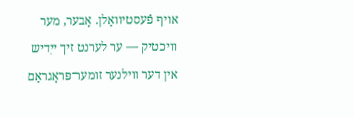אויף פֿעסטיוואַלן. אָבער, מער וויכטיק — ער לערנט זיך ייִדיש אין דער ווילנער זומער־פּראָגראַם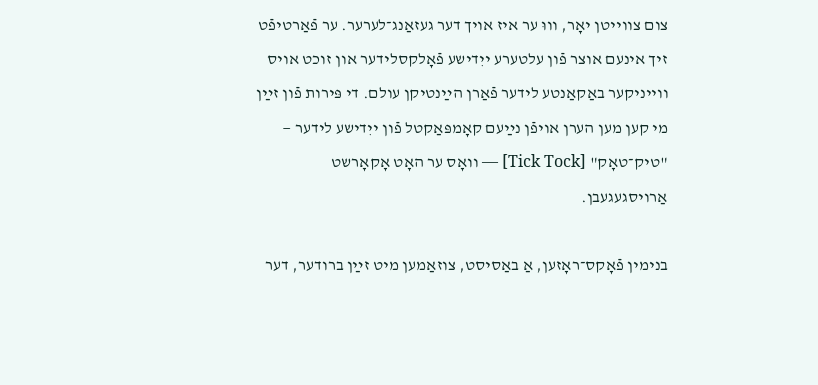צום צווייטן יאָר, וווּ ער איז אויך דער געזאַנג־לערער. ער פֿאַרטיפֿט זיך אינעם אוצר פֿון עלטערע ייִדישע פֿאָלקסלידער און זוכט אויס ווייניקער באַקאַנטע לידער פֿאַרן הײַנטיקן עולם. די פּירות פֿון זײַן מי קען מען הערן אויפֿן נײַעם קאָמפּאַקטל פֿון ייִדישע לידער — "טיק־טאָק" [Tick Tock] — וואָס ער האָט אָקאָרשט אַרויסגעגעבן.

בנימין פֿאָקס־ראָזען, אַ באַסיסט, צוזאַמען מיט זײַן ברודער, דער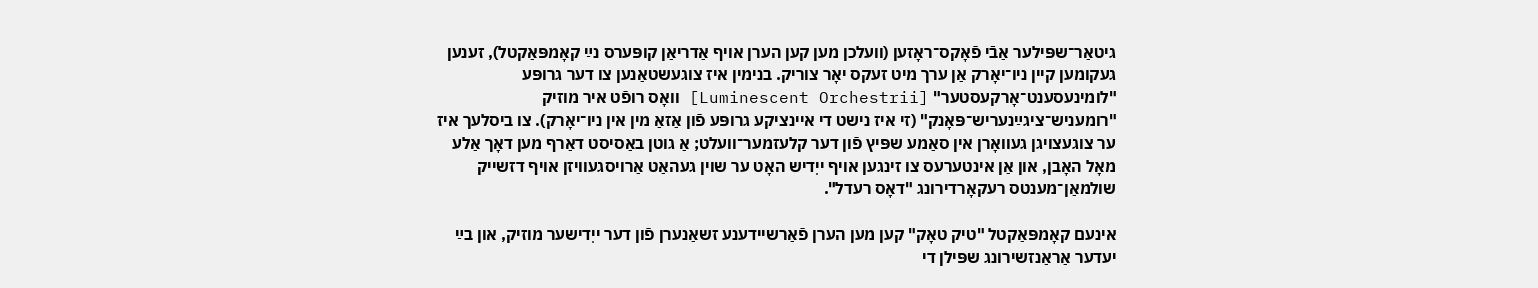גיטאַר־שפּילער אַבֿי פֿאָקס־ראָזען (וועלכן מען קען הערן אויף אַדריאַן קופּערס נײַ קאָמפּאַקטל), זענען געקומען קיין ניו־יאָרק אַן ערך מיט זעקס יאָר צוריק. בנימין איז צוגעשטאַנען צו דער גרופּע "לומינעסענט־אָרקעסטער" [Luminescent Orchestrii] וואָס רופֿט איר מוזיק "רומעניש־ציגײַנעריש־פּאָנק" (זי איז נישט די איינציקע גרופּע פֿון אַזאַ מין אין ניו־יאָרק). צו ביסלעך איז ער צוגעצויגן געוואָרן אין סאַמע שפּיץ פֿון דער קלעזמער־וועלט; אַ גוטן באַסיסט דאַרף מען דאָך אַלע מאָל האָבן, און אַן אינטערעס צו זינגען אויף ייִדיש האָט ער שוין געהאַט אַרויסגעוויזן אויף דזשייק שולמאַן־מענטס רעקאָרדירונג "דאָס רעדל".

אינעם קאָמפּאַקטל "טיק טאָק" קען מען הערן פֿאַרשיידענע זשאַנערן פֿון דער ייִדישער מוזיק, און בײַ יעדער אַראַנזשירונג שפּילן די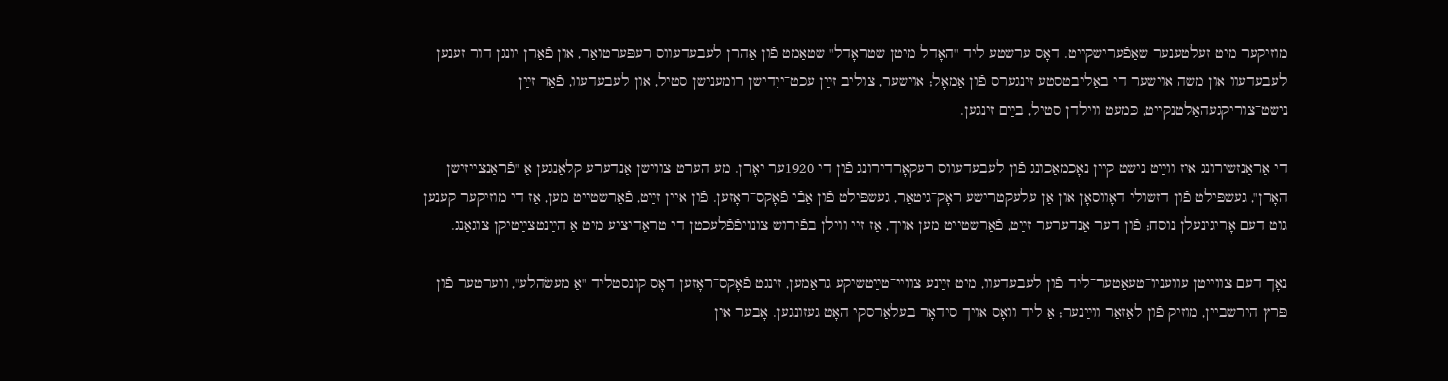מוזיקער מיט זעלטענער שאַפֿערישקייט. דאָס ערשטע ליד "האָדל מיטן שטראָדל" שטאַמט פֿון אַהרן לעבעדעווס רעפּערטואַר, און פֿאַרן יונגן דור זענען לעבעדעוו און משה אוישער די באַליבטסטע זינגערס פֿון אַמאָל; אוישער, צוליב זײַן עכט־ייִדישן רומענישן סטיל, און לעבעדעוו, פֿאַר זײַן נישט־צוריקגעהאַלטנקייט, כּמעט ווילדן סטיל, בײַם זינגען.

די אַראַנזשירונג איז ווײַט נישט קיין נאָכמאַכונג פֿון לעבעדעווס רעקאָרדירונג פֿון די 1920ער יאָרן. מע הערט צווישן אַנדערע קלאַנגען אַ "פֿראַנצייזישן האָרן", געשפּילט פֿון דזשולי דאָווסאָן און אַן עלעקטרישע ראָק־גיטאַר, געשפּילט פֿון אַבֿי פֿאָקס־ראָזען. פֿון איין זײַט, פֿאַרשטייט מען, אַז די מוזיקער קענען גוט דעם אָריגינעלן נוסח; פֿון דער אַנדערער זײַט, פֿאַרשטייט מען אויך, אַז זיי ווילן בפֿירוש צונויפֿפֿלעכטן די טראַדיציע מיט אַ הײַנטצײַטיקן צוגאַנג.

נאָך דעם צווייטן עוועניו־טעאַטער־ליד פֿון לעבעדעוו, מיט זײַנע צוויי־טײַטשיקע גראַמען, זינגט פֿאָקס־ראָזען דאָס קונסטליד "אַ מעשׂהלע", ווערטער פֿון פּרץ הירשביין, מוזיק פֿון לאַזאַר ווײַנער; אַ ליד וואָס אויך סידאָר בעלאַרסקי האָט געזונגען. אָבער אין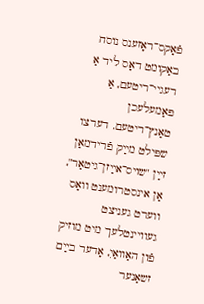פֿאָקס־ראָזענס נוסח באַקומט דאָס ליד אַ רעגיי־ריטעם, אַ פּאַמעלעכן טאַנץ־ריטעם. דערצו שפּילט מײַק פֿרידמאַן זײַן "שויס־אײַזן־גיטאַר", אַן אינסטרומענט וואָס ווערט געניצט געוויינטלעך מיט מוזיק פֿון האַוואַיִ, אָדער בײַם זשאַנער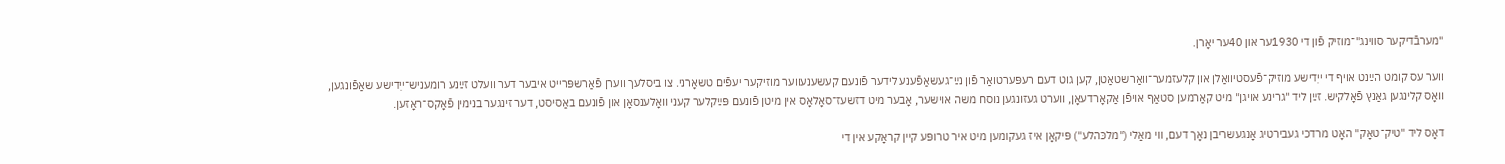"מערבֿדיקער סווינג"־מוזיק פֿון די 1930ער און 40ער יאָרן.

ווער עס קומט הײַנט אויף די ייִדישע מוזיק־פֿעסטיוואַלן און קלעזמער־וואַרשטאַטן, קען גוט דעם רעפּערטואַר פֿון נײַ־געשאַפֿענע לידער פֿונעם קעשענעווער מוזיקער יעפֿים טשאָרני. צו ביסלעך ווערן פֿאַרשפּרייט איבער דער וועלט זײַנע רומעניש־ייִדישע שאַפֿונגען, וואָס קלינגען גאַנץ פֿאָלקיש. זײַן ליד "גרינע אויגן" מיט קאַרמען סטאַף אויפֿן אַקאָרדעאָן, ווערט געזונגען נוסח משה אוישער, אָבער מיט דזשעז־סאָלאָס אין מיטן פֿונעם פּײַקלער קעני וואָלענסאָן און פֿונעם באַסיסט, דער זינגער בנימין פֿאָקס־ראָזען.

דאָס ליד "טיק־טאָק" האָט מרדכי געבירטיג אָנגעשריבן נאָך דעם, ווי מאַלי ("מלכּהלע") פּיקאָן איז געקומען מיט איר טרופּע קיין קראָקע אין די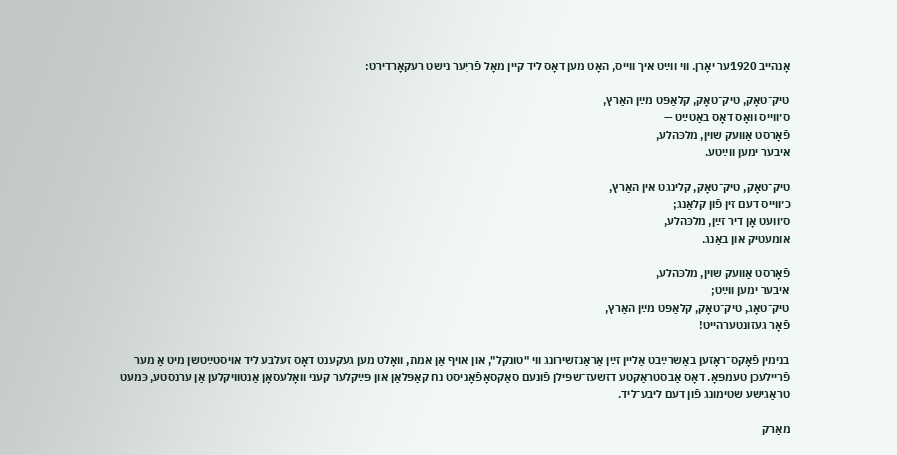אָנהייב 1920ער יאָרן. ווי ווײַט איך ווייס, האָט מען דאָס ליד קיין מאָל פֿריִער נישט רעקאָרדירט:

טיק־טאָק, טיק־טאָק, קלאַפּט מײַן האַרץ,
ס׳ווייס וואָס דאָס באַטײַט —
פֿאָרסט אַוועק שוין, מלכּהלע,
איבער ימען ווײַטע.

טיק־טאָק, טיק־טאָק, קלינגט אין האַרץ,
כ׳ווייס דעם זין פֿון קלאַנג;
ס׳וועט אָן דיר זײַן, מלכּהלע,
אומעטיק און באַנג.

פֿאָרסט אַוועק שוין, מלכּהלע,
איבער ימען ווײַט;
טיק־טאָג, טיק־טאָק, קלאַפּט מײַן האַרץ,
פֿאָר געזונטערהייט!

בנימין פֿאָקס־ראָזען באַשרײַבט אַליין זײַן אַראַנזשירונג ווי "טונקל", און אויף אַן אמת, וואָלט מען געקענט דאָס זעלבע ליד אויסטײַטשן מיט אַ מער פֿריילעכן טעמפּאָ. דאָס אַבסטראַקטע דזשעז־שפּילן פֿונעם סאַקסאָפֿאָניסט נח קאַפּלאַן און פּײַקלער קעני וואָלעסאָן אַנטוויקלען אַן ערנסטע, כּמעט טראַגישע שטימונג פֿון דעם ליבע־ליד.

מאַרק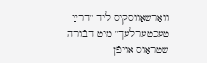וואַרשאַווסקיס ליד "דרײַ טעכטערלעך" מיט דבֿורה שטראַוס אויפֿן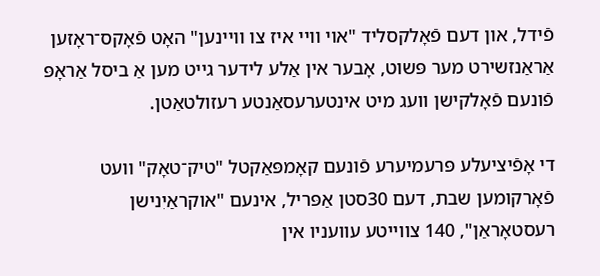פֿידל, און דעם פֿאָלקסליד "אוי וויי איז צו וויינען" האָט פֿאָקס־ראָזען אַראַנזשירט מער פּשוט, אָבער אין אַלע לידער גייט מען אַ ביסל אַראָפּ פֿונעם פֿאָלקישן וועג מיט אינטערעסאַנטע רעזולטאַטן.

די אָפֿיציעלע פּרעמיערע פֿונעם קאָמפּאַקטל "טיק־טאָק" וועט פֿאָרקומען שבת, דעם 30סטן אַפּריל, אינעם "אוקראַיִנישן רעסטאָראַן", 140 צווייטע עוועניו אין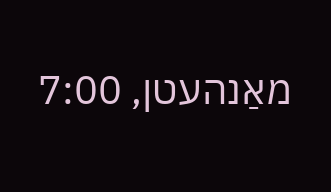מאַנהעטן, 7:00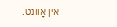אין אָוונט.